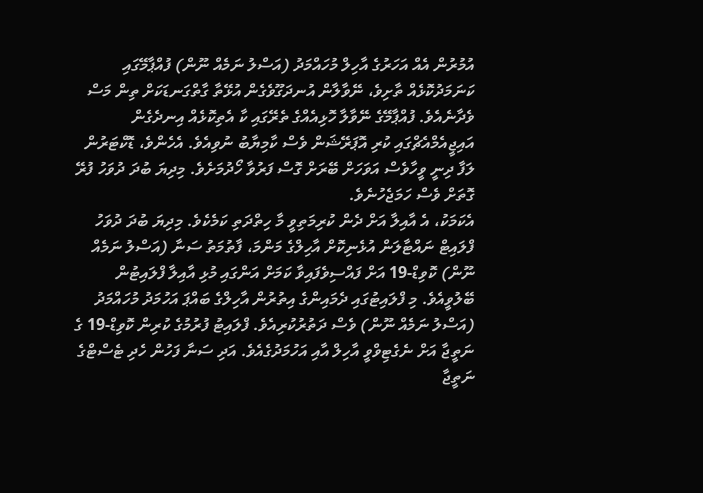އުމުރުން އެއް އަހަރުގެ އާހިލް މުހައްމަދު (އަސްލު ނަމެއް ނޫން) ފުއްޕާމޭގައި ކަނަމަދުކޮޅެއް ތާށިވެ، ނޭވާލާން އުނދަގޫވެގެން އުޅޭތާ ގާތްގަނޑަކަށް ތިން މަސް ވެދާނެއެވެ. ފުއްޕާމޭގެ ނޭވާލާ ހޮޅިއެއްގެ ތެރޭގައި ކާ އެތިކޮޅެއް އިނދެގެން އައިޖީއެމްއެޗްގައި ކުރި އޮޕަރޭޝަން ވެސް ކާމިޔާބު ނުވިއެވެ. އެހެންވެ، ޑޮކްޓަރުން ލަފާ ދިނީ ވީހާވެސް އަވަހަށް ބޭރަށް ގޮސް ފަރުވާ ހޯދުމަށެވެ. މިދިޔަ ބުދަ ދުވަހު ފުރޭ ގޮތަށް ވެސް ހަމަޖެހުނެވެ.
އެކަމަކު، އެ އާއިލާ އަށް ދެން ކުރިމަތިވީ މާ ހިތްދަތި ކަމެކެވެ. މިދިޔަ ބުދަ ދުވަހު ފްލައިޓް ނައްޓާލަން އުޅެނިކޮށް އާހިލްގެ މަންމަ، ފާތުމަތު ސަނާ (އަސްލު ނަމެއް ނޫން) ކޮވިޑް-19 އަށް ފައްސިވެފައިވާ ކަމަށް އަންގައި މުޅި އާއިލާ ފްލައިޓުން ބޭލުވީއެވެ. މި ފްލައިޓުގައި ދެމައިންގެ އިތުރުން އާހިލްގެ ބައްޕަ އަހުމަދު މުހައްމަދު (އަސްލު ނަމެއް ނޫން) ވެސް ދަތުރުކުރިއެވެ. ފްލައިޓު ފުރުމުގެ ކުރިން ކޮވިޑް-19 ގެ ނަތީޖާ އަށް ނެގެޓިވްވީ އާހިލް އާއި އަހުމަދުގެއެވެ. އަދި ސަނާ ފަހުން ހެދި ޓެސްޓްގެ ނަތީޖާ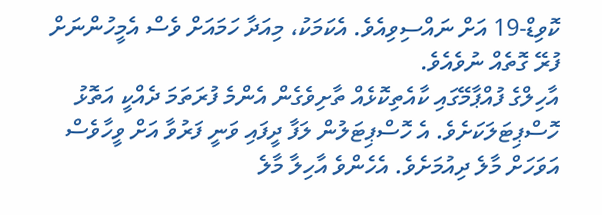ކޮވިޑް-19 އަށް ނައްސިވިއެވެ. އެކަމަކު، މިއަދާ ހަމައަށް ވެސް އެމީހުންނަށް ފުރޭ ގޮތެއް ނުވެއެވެ.
އާހިލްގެ ފުއްޕާމޭގައި ކާއެތިކޮޅެއް ތާށިވެގެން އެންމެ ފުރަތަމަ ދެއްކީ އަތޮޅު ހޮސްޕިޓަލަކަށެވެ. އެ ހޮސްޕިޓަލުން ލަފާ ދީފައި ވަނީ ފަރުވާ އަށް ވީހާވެސް އަވަހަށް މާލެ ދިއުމަށެވެ. އެހެންވެ އާހިލާ މާލެ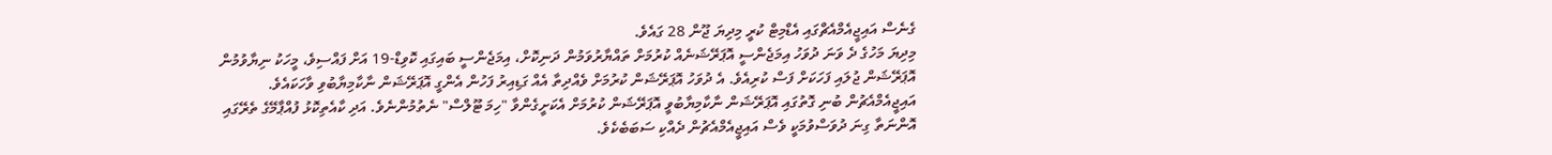ގެނެސް އައިޖީއެމްއެޗްގައި އެޑްމިޓް ކުރީ މިދިޔަ ޖޫން 28 ގައެވެ.
މިދިޔަ މަހުގެ ދެ ވަނަ ދުވަހު އިމަޖެންސީ އޮޕަރޭޝަނެއް ކުރުމަށް ތައްޔާރުވަމުން ދަނިކޮށް، އިމަޖެންސީ ބައިގައި ކޮވިޑް-19 އަށް ފައްސިވެ، މީހަކު ނިޔާވުމުން އޮޕަރޭޝަން ޖުލައި ފަހަކަށް ފަސް ކުރިއެވެ. އެ ދުވަހު އޮޕަރޭޝަން ކުރުމަށް ވެއްދިތާ އެއް ގަޑިއިރު ފަހުން އެންގީ އޮޕަރޭޝަން ނާކާމިޔާބުވި ވާހަކައެވެ. އައިޖީއެމްއެޗުން ބުނި ގޮތުގައި އޮޕަރޭޝަން ނާކާމިޔާބުވީ އޮޕަރޭޝަން ކުރުމަށް އެކަށީގެންވާ "ހިމަ ޓޫލްސް" ނެތުމުންނެވެ. އަދި ކާއެތިކޮޅު ފުއްޕާމޭގެ ތެރޭގައި އޮންނަތާ ގިނަ ދުވަސްވުމަކީ ވެސް އައިޖީއެމްއެޗުން ދެއްކި ސަބަބެކެވެ.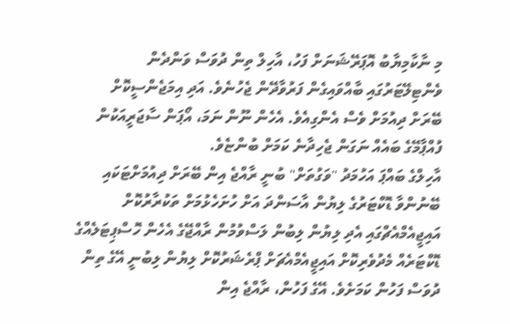މި ނާކާމިޔާބު އޮޕަރޭޝަނަށް ފަހު، އާހިލް ތިން ދުވަސް ވަންދެން ވެންޓިލޭޓަރުގައި ބާއްވައިގެން ފަރުވާދޭން ޖެހުނެވެ. އަދި އިމަޖެންސީކޮށް ބޭރަށް ދިއުމަށް ވެސް އެންގިއެވެ. އެހެން ނޫން ނަމަ، އޯޕަން ސާޖަރީއަކުން ފުއްޕާމޭގެ ބައެއް ނަގަން ޖެހިދާނެ ކަމަށް ބުންޏެވެ.
އާހިލްގެ ބައްޕަ އަހުމަދު "ވަގުތަށް" ބުނީ ރާއްޖެ އިން ބޭރަށް ދިއުމަށްޓަކައި ބޭނުންވާ ޑޮކްޓަރުގެ ލިޔުން އާސަންދަ އަށް ހުށަހެޅުމަށް ތަކުރާރުކޮށް އައިޖީއެމްއެޗްގައި އެދި ލިޔުން ލިބުން ލަސްވުމުން ރާއްޖޭގެ އެހެން ހޮސްޕިޓަލެއްގެ ޑޮކްޓަރެއް މެދުވެރިކޮށް އައިޖީއެމްއެޗަށް ޕްރެޝަރުކޮށް ލިޔުން ލިބުނީ އޭގެ ތިން ދުވަސް ފަހުން ކަމަށެވެ. އޭގެ ފަހުން، ރާއްޖެ އިން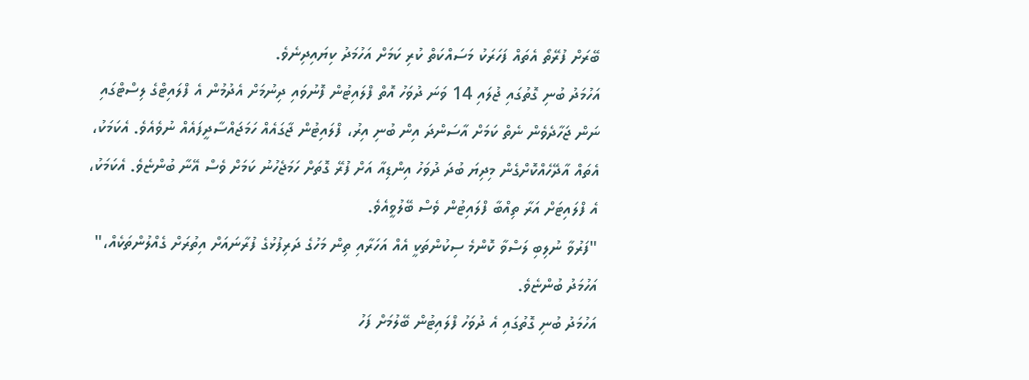ބޭރަށް ފުރޭތޯ އެތައް ފަހަރަކު މަސައްކަތް ކުރި ކަމަށް އަހުމަދު ކިޔައިދިނެވެ.
އަހުމަދު ބުނި ގޮތުގައި ޖުލައި 14 ވަނަ ދުވަހު އޮތް ފްލައިޓުން ފޮނުވައި ދިނުމަށް އެދުމުން އެ ފްލައިޓްގެ ލިސްޓްގައި ނަން ޖަހާދެވެން ނެތް ކަމަށް އާސަންދަ އިން ބުނި އިރު، ފްލައިޓުން ޖާގައެއް ހަމަޖައްސާދީފައެއް ނުވެއެވެ. އެކަމަކު، އެތައް އާދޭހެއްކޮށްގެން މިދިޔަ ބުދަ ދުވަހު އިންޑިއާ އަށް ފުރޭ ގޮތަށް ހަމަޖެހުނު ކަމަށް ވެސް އޭނާ ބުންޏެވެ. އެކަމަކު، އެ ފްލައިޓަށް އަރާ ތިއްބާ ފްލައިޓުން ވެސް ބޭލުވީއެވެ.
"ފަރުވާ ނުލިބި ލަސްވާ ކޮންމެ ސިކުންތަކީ އެއް އަހަރާއި ތިން މަހުގެ ދަރިފުޅުގެ ފުރާނައަށް އިތުރަށް ގެއްލުންތަކެއް،" އަހުމަދު ބުންޏެވެ.
އަހުމަދު ބުނި ގޮތުގައި އެ ދުވަހު ފްލައިޓުން ބޭލުމަށް ފަހު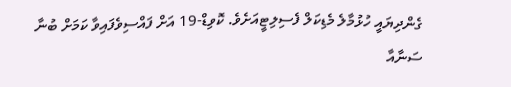ގެންދިޔައީ ހުޅުމާލެ މެޑިކަލް ފެސިލިޓީއަށެވެ. ކޮވިޑް-19 އަށް ފައްސިވެފައިވާ ކަމަށް ބުނާ ސަނާއާ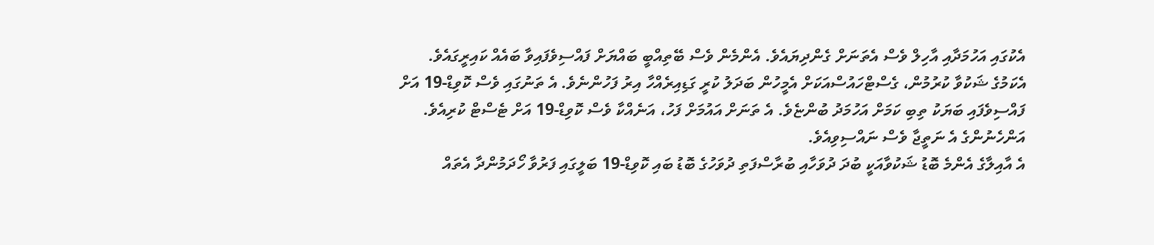އެކުގައި އަހުމަދާއި އާހިލް ވެސް އެތަނަށް ގެންދިޔައެވެ. އެންމެން ވެސް ބޭތިއްބީ ބައްޔަށް ފައްސިވެފައިވާ ބައެއް ކައިރީގައެވެ.
އެކަމުގެ ޝަކުވާ ކުރުމުން، ގެސްޓްހައުސްއަކަށް އެމީހުން ބަދަލު ކުރީ ގަޑިއިރެއްހާ އިރު ފަހުންނެވެ. އެ ތަނުގައި ވެސް ކޮވިޑް-19 އަށް ފައްސިވެފައި ބަޔަކު ތިބި ކަމަށް އަހުމަދު ބުންޏެވެ. އެ ތަނަށް އައުމަށް ފަހު، އަނެއްކާ ވެސް ކޮވިޑް-19 އަށް ޓެސްޓް ކުރިއެވެ. އަންހެނުންގެ އެ ނަތީޖާ ވެސް ނައްސިވިއެވެ.
އެ އާއިލާގެ އެންމެ ބޮޑު ޝަކުވާއަކީ ބުދަ ދުވަހާއި ބުރާސްފަތި ދުވަހުގެ ބޮޑު ބައި ކޮވިޑް-19 ބަލީގައި ފަރުވާ ހޯދަމުންދާ އެތައް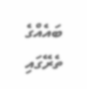ބައެއްގެ ތެރޭގައި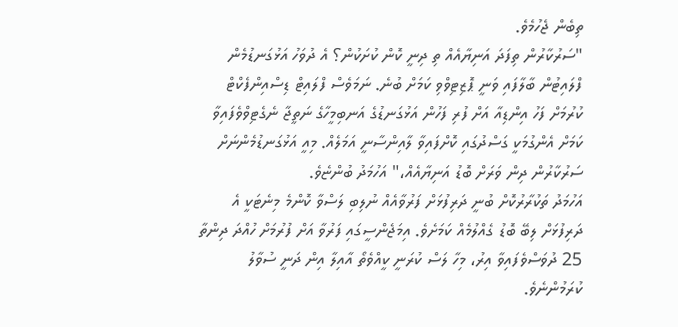ތިބެން ޖެހުމެވެ.
"ސަރުކާރުން ތިފަދަ އަނިޔާއެއް ތި ދިނީ ކޮން ކުށަކުން؟ އެ ދުވަހު އަޅުގަނޑުމެން ފްލައިޓުން ބާލާފައި ވަނީ ޕޮޒިޓިވްވި ކަމަށް ބުނެ. ނަމަވެސް ފްލައިޓް ޑިސްއިންފެކްޓް ކުރުމަށް ފަހު އިންޑިއާ އަށް ފުރި ފަހުން އަޅުގަނޑުގެ އަނބިމީހާގެ ނަތީޖާ ނެގެޓިވްވެފައިވާ ކަމަށް އެންގުމަކީ ގަސްދުގައި ކޮށްފައިވާ ލާއިންސާނީ އަމަލެއް. މިއީ އަޅުގަނޑުމެންނަށް ސަރުކާރުން ދިން ވަރަށް ބޮޑު އަނިޔާއެއް،" އަހުމަދު ބުންޏެވެ.
އަހުމަދު ތަކުރާރުކޮށް ބުނީ ދަރިފުޅަށް ފަރުވާއެއް ނުލިބި ލަސްވާ ކޮންމެ މިނެޓަކީ އެ ދަރިފުޅަށް ލިބޭ ބޮޑު ގެއްލުމެއް ކަމަށެވެ. އިމަޖެންސީގައި ފަރުވާ އަށް ފުރުމަށް ހުއްދަ ދިންތާ 25 ދުވަސްވެފައިވާ އިރު، މިހާ ލަސް ކުރަނީ ކީއްވެތޯ އާއިލާ އިން ދަނީ ސުވާލު ކުރަމުންނެވެ.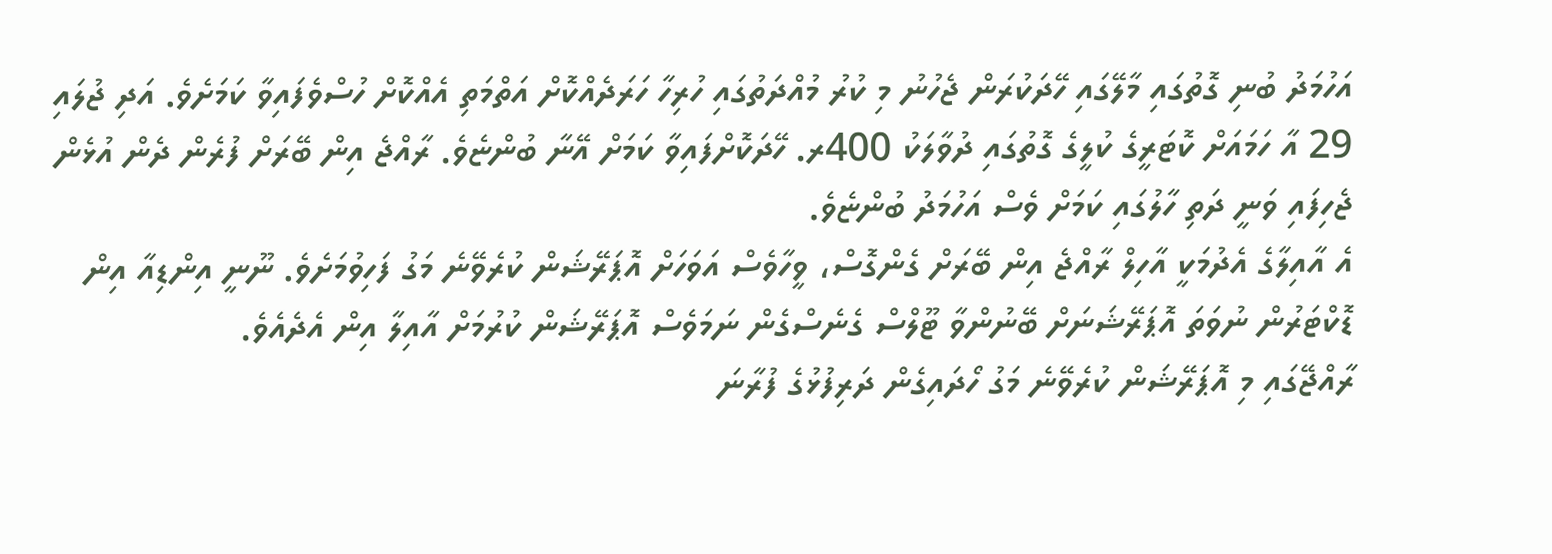އަހުމަދު ބުނި ގޮތުގައި މާލޭގައި ހޭދަކުރަން ޖެހުނު މި ކުރު މުއްދަތުގައި ހުރިހާ ހަރަދެއްކޮށް އަތްމަތި އެއްކޮށް ހުސްވެފައިވާ ކަމަށެވެ. އަދި ޖުލައި 29 އާ ހަމައަށް ކޮޓަރީގެ ކުލީގެ ގޮތުގައި ދުވާލަކު 400ރ. ހޭދަކޮށްފައިވާ ކަމަށް އޭނާ ބުންޏެވެ. ރާއްޖެ އިން ބޭރަށް ފުރެން ދެން އުޅެން ޖެހިފައި ވަނީ ދަތި ހާލުގައި ކަމަށް ވެސް އަހުމަދު ބުންޏެވެ.
އެ އާއިލާގެ އެދުމަކީ އާހިލް ރާއްޖެ އިން ބޭރަށް ގެންގޮސް، ވީހާވެސް އަވަހަށް އޮޕަރޭޝަން ކުރެވޭނެ މަގު ފަހިވުމަށެވެ. ނޫނީ އިންޑިއާ އިން ޑޮކްޓަރުން ނުވަތަ އޮޕަރޭޝަނަށް ބޭނުންވާ ޓޫލްސް ގެނެސްގެން ނަމަވެސް އޮޕަރޭޝަން ކުރުމަށް އާއިލާ އިން އެދެއެވެ.
ރާއްޖޭގައި މި އޮޕަރޭޝަން ކުރެވޭނެ މަގު ހޯދައިގެން ދަރިފުޅުގެ ފުރާނަ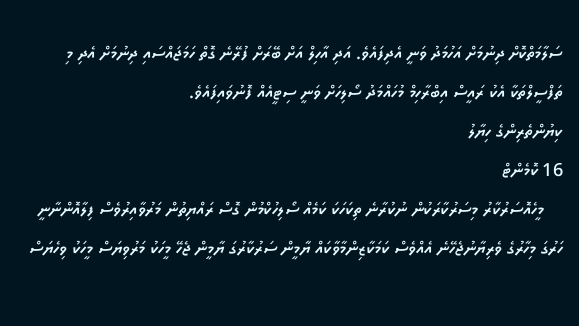ސަލާމަތްކޮށް ދިނުމަށް އަހުމަދު ވަނީ އެދިފައެވެ. އަދި އާހިލް އަށް ބޭރަށް ފުރޭނެ ގޮތް ހަމަޖައްސައި ދިނުމަށް އެދި މި ތަފްސީލްތަކާ އެކު ރައީސް އިބްރާހިމް މުހައްމަދު ސޯލިހަށް ވަނީ ސިޓީއެއް ފޮނުވައިފައެވެ.
ކިޔުންތެރިންގެ ހިޔާލު
16 ކޮމެންޓް
    މީހެއޮސަރުކާރު މިސަރުކާރަކުން ނުކުރާނެ ތިކަހަކަ ކަމެއް ސޯލިހުކްމުން ގޮސް ރައްޔިތުން މަރުވާއިރުވެސް ފިލާއޮންނާނީ ހަރުގަ މިހާރުގެ ވެރިޔާނުޖެހޭނެ އެއްވެސް ކަމަކާޒިންމާވާކައް ޔާމީން ސަރުކާރުގަ ޔާމީން ޖެހޭ މީހަކު މަރުވިޔަސް މީހަކު ވިހެޔަސް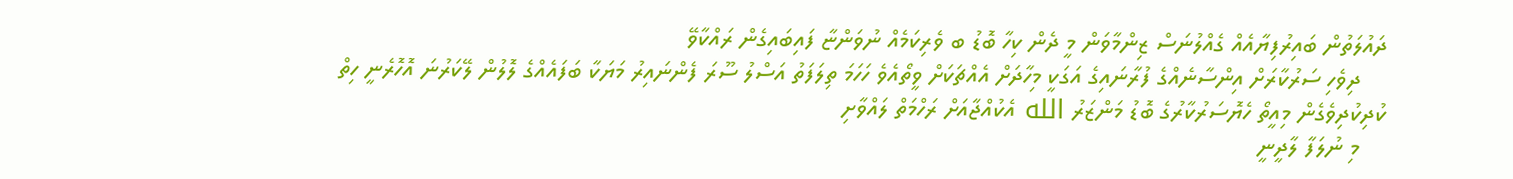ދައުލަތުން ބައިރުފިޔާއެއް ގެއްލުނަސް ޒިންމާވަން މީ ދެން ކިހާ ބޮޑު ބ ވެރިކަމެއް ނުވަންޏާ ފައިބައިގެން ރައްކާވޭ
    ދިވެހި ސަރުކާރަށް އިންސާނެއްގެ ފުރާނައިގެ އަގަކީ މިހާދަށް އެއްޗަކަށް ވީތޯއެވެ ހަހަމަ ތިލަފަތު އަސްލު ސޫރަ ފެންނައިރު މަޔަކާ ބަފައެއްގެ ލޮލުން ލޭކަރުނަ އޮހޮރެނީ ހިތް ކުދިކުދިވެގެން މިއީތޯ ހެޔޮސަރުކާރުގެ ބޮޑު މަންޒަރު الله އެކުއްޖާއަށް ރަހްމަތް ލައްވާށި
    މި ނުލަފާ ލާދީނީ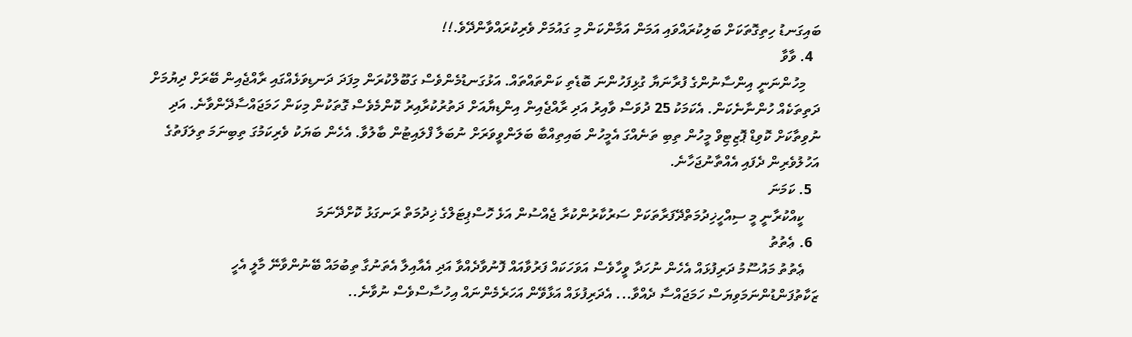ބައިގަނޑު ހިތިގޮތަކަށް ބަލިކުރައްވައި އަމަން އަމާންކަން މި ގައުމަށް ވެރިކުރައްވާންދޭވެ.!!
  4. ވާވާ
    މިހުންނަނީ އިންސާނުންގެ ފުރާނަޔާ ގުޅިފަހުންނަ ބޮޑެތި ކަންތައްތައް. އަޅުގަނޑުމެންވެސް ގަބޫލްކުރަން މިފަދަ ދަނޑިވަޅެއްގައި ރާއްޖެއިން ބޭރަށް ދިޔުމަށް ދަތިތަކެއް ހުންނާނެކަން. އެކަމަކު 25 ދުވަސް ވާއިރު އަދި ރާއްޖެއިން އިންޑިޔާއަށް ދަތުރުކުރާއިރު ކޮންމެވެސް ގޮތަކުން މިކަން ހަމަޖައްސާދޭންވާނެ. އަދި ނުވިތާކަށް ކޮވިޑް ޕޮޒިޓިވް މީހުން ތިބި ތަނެއްގަ އެމީހުން ބައިތިއްބާ ބަލަންވީވަރަށް ނުބަލާ ފްލައިޓުން ބާލުވާ. އެހެން ބަޔަކު ވެރިކަމުގަ ތިބިނަމަ ތިލަފަތުގެ އަހުލުވެރިން ދެފައި އެއްތާނުޖަހާނެ.
  5. ކަމަނަ
    ކީއްކުރާނީ މީ ސިއްހީޚިދުމަތްދޭފަރާތަކަށް ސަރުކާރުންކުރާ ޖެއްސުން އަޅެ ހޮސްޕިޓަލްގެ ޚިދުމަތް ރަނގަޅު ކޮށްދޭނަމަ
  6. ޢެތުތު
    ޢެތުތު މައުސޫމު ދަރިފުޅައް އެހެން ނުހަދާ ވީހާވެސް އަވަހަކައް ފަރުވާއައް ފޮނުވާދެއްވާ އަދި އެއާއިލާ އެތަނުގާ ތިބުމައް ބޭނުންވާނޭ މާލީ އެހީ ޒަކާތުފަންޑުންނަމަވިޔަސް ހަމަޖައްސާ ދެއްވާ... އެދަރިފުޅައް އަޅާވޭން އަހަރެމެންނައް އިހުސާސްވެސް ނުވާނެ..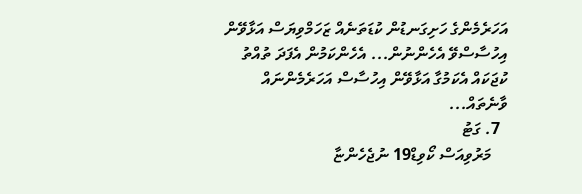އަހަރެމެންގެ ހަށިގަނޑުން ކުޑަތަނެއް ޒަހަމްވިޔަސް އަޅާވޭން އިހުސާސްވޭ އެހެންނުން... އެހެންކަމުން އެފަދަ ތުއްތު ކުޖަކައް އެކަމުގާ އަޅާވޭން އިހުސާސް އަހަރެމެންނައް ވާނެތައް...
  7. ގަޓު
    މަރުވިއަސް ކޯވިޑް19 ނުޖެހެންޏާ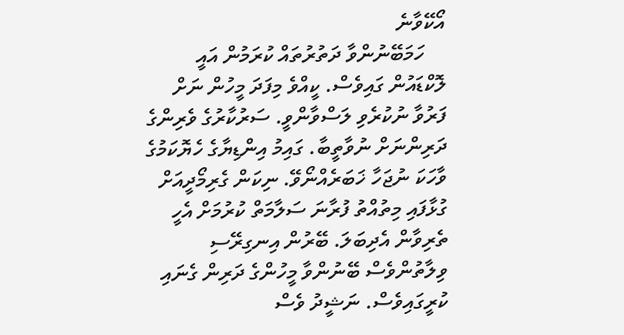އޯކޭވާނެ
    ހަމަބޭނުންވާ ދަތުރުތައް ކުރަމުން އައީ ލޮކްޑައުން ގައިވެސް. ކީއްވެ މިފަދަ މީހުން ނަށް ފަރުވާ ނުކުރެވި ލަސްވާންވީ. ސަރުކާރުގެ ވެރިންގެ ދަރިންނަށް ނުވާތީބާ. ގައިމު އިންޑިޔާގެ ހެޔޮކަމުގެ ވާހަކަ ނުޖަހާ ޚަބަރެއްނޯވޭ. ނިކަން ގެރިމޯދީއަށް ގުޅާފައި މިތުއްތު ފުރާނަ ސަލާމަތް ކުރުމަށް އެހީ ތެރިވާން އެދިބަލަ. ބޭރުން އިނގިރޭސި ވިލާތުންވެސް ބޭނުންވާ މީހުންގެ ދަރިން ގެނައި ކުރީގައިވެސް. ނަޝީދު ވެސް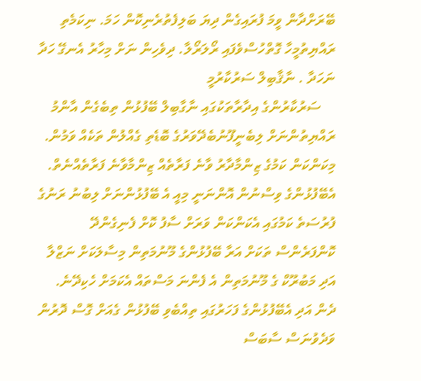ބޭރަށްދާން ވީމަ ފުރައިގެން ދިޔަ ބަލިފެތުރެނިކޮން ހަމަ. ނިކަމެތި ރައްޔިތުމީހާ ގޮތްހުސްވެފައި ރޯލަރޯލާ. ދިވެހިން ނަށް މިހާރު އެނގޭ ހަދާ ނަހަދާ . ނާޤާބިލް ސަރުކާރުމީ
    ސަރުކާރުންގެ އިދާރާތަކުގައި ނާގާބިލް ބޭފުޅުން ތިބެގެން އާންމު ރައްޔިތުންނަށް ލިބެނީފޫނުބެދޭވަރުގެ ބޮޑެތި ގެއްލުން ތަކެއް ވަމުން. މިކަންކަން ކަމުގެ ޒިންމާދާރު ވާނެ ފަރާތެއް ޒިންމާވާނެ ފަރާތެއްނެތް. އެބޭފުޅުންގެ ވިސްނުން އޮންނަނީ މިއީ އެ ބޭފުޅުންނަށް ލިބުނު ރަނުގެ ފުރުސަތެ ކަމުގައި އެކަންކަން ވަރަށް ސާފު ކޮށް ފެނިގެންދޭ ކޮންފަރެންސް ތަކަށް އަރާ ބޭފުޅުންގެ މޫނުމަތިން މިސާލަކަށް ނަޒްލާ އަދި މަބުރޫކް ގެ މޫނުމަތިން އެ ފެންނަ މަސްތައް އެކަމަށް ހެކިދޭނެ. ދެން އަދި އެބޭފުޅުންގެ ފަހަރުގައި ތިއްބެވި ބޭފުޅުން ގެއަށް ގޮސް ދޮރުން ވަދެވުނަސް ސާބަސް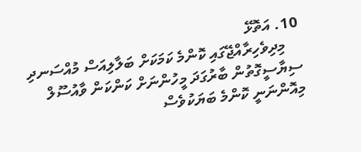10. އަތޮޅޭ
    މިދިވެހިރާއްޖޭގައި ކޮންމެ ކަމަކަށް ބަލާލިއަސް މުއްސަނދި ސިޔާސީގޮތުން ބާރުގަދަ މީހުންނަށް ކަންކަން ވާއުސޫލް މިއޮންނަނީ ކޮންމެ ބަޔަކުވެސް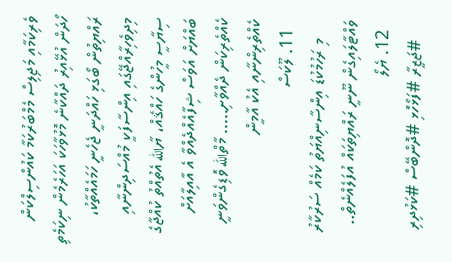ވެރިކަމާއި މަޖިލިސް މެމްބަރުކަމާ ކައުންސިލްކަން ހޯދަން އުޅޭއިރު ދައްކާނެ މޮޅުވާހަކަ އަހަރެމެން ނިކަމެތި ރައްޔިތުން ބޯގަޅި ހައްދަނީ ޖެހެނީ ހަމައެއްތާކު، މިދިވެހިރާއްޖޭގައި އިންސާފަކީ މުއްސަދިންނާއި ސިޔާސީ މީހުންގެ ހައްޤެއް، ޔާالله އެތުއްތު ކުއްޖާގެ ބައްޔަށް އަވަސް ޝިފާއެއްދެއްވާ އެ އާއިލާއަށް ކެއްތެރިކަން ދެއްވާށި..... މާތްالله ވޮޑިގެންވަނީ ކެއްތެރިންނާއި އެކު އާމީން
  11. ލޫކަސް
    މި ރަހުމުކުޑަ އިންސާނިއްޔަތު ކަމެއް ސަރުކާރު ވައްޓާލައިގެން ނޫނީ ރައްޔިތަކައް އުފަލެއްނެތް..
  12. ޔެލޯ
    #ޖަޒީރާ #ފަޅޯހޮޅި #ދޮންބޭސް #ކަޅުދިރި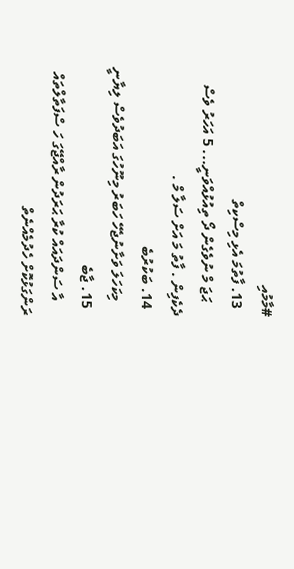#މާމުއި
  13. ފާތުމަ އެޅި މިސްކިތް
    ޙަޖަ މް ނުވެގެން ދޯ ތިއުޅުއްވަނީ... 5 އަހަރު ވެސް ދެކެފިން . ފާތު މަ އަށް ސަލާ މް .
  14. ބަކުރުބެ
    މިކަހަލަ ވަށާނުޖެހޭ ހަބަރު މިނޫހުގަ އަބަދުވެސް ލިޔާނީ
  15. ޖާބެ
    އާ ސަންދައައް ކުރާ ޙަރަދުން ރާއްޖޭގަ ހަ ސްފަތާލްތައް ރަންގަޅުކޮށް ހެދުމެއްނެތް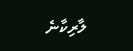ލާރިކާނެ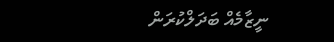ނީޒާމެއް ބަދަލްކުރަން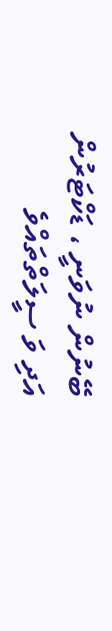ބޭނުން ނުވަނީ ، ޑަކްޓަރުން އަދި ވަ ސީލަތްތައްވެ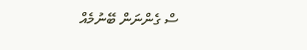ސް ގެންނަން ބޭނުމެއް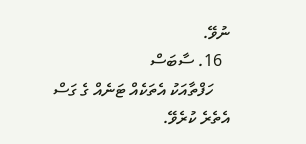ނުވޭ.
  16. ސާބަސް
    ހަފްތާއަކު އެތަކެއް ޓަނެއް ގެ ގަސް އެތެރެ ކުރެވޭ.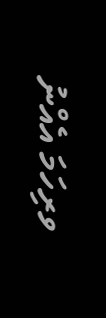ވރިހަމަ އެއްނު